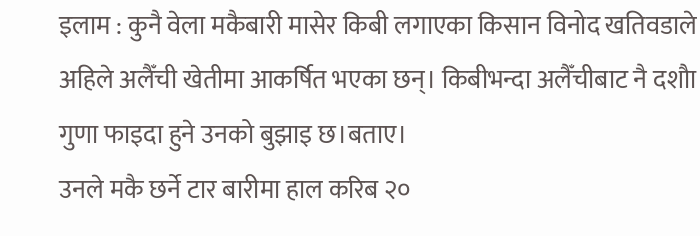इलाम : कुनै वेला मकैबारी मासेर किबी लगाएका किसान विनोद खतिवडाले अहिले अलैँची खेतीमा आकर्षित भएका छन्। किबीभन्दा अलैँचीबाट नै दशौा गुणा फाइदा हुने उनको बुझाइ छ।बताए।
उनले मकै छर्ने टार बारीमा हाल करिब २०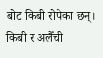बोट किबी रोपेका छन्। किबी र अलैँची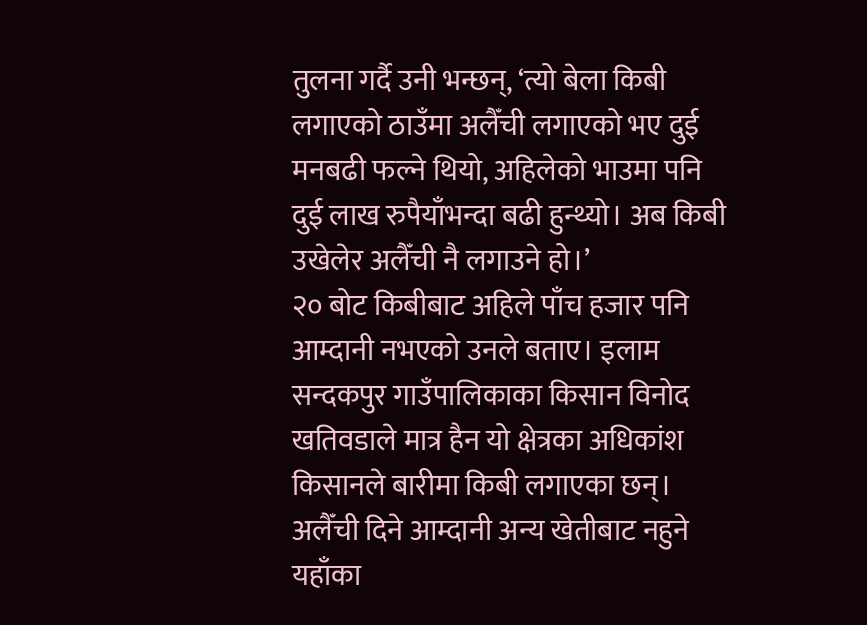तुलना गर्दै उनी भन्छन्, ‘त्यो बेला किबी लगाएको ठाउँमा अलैँची लगाएको भए दुई मनबढी फल्ने थियो, अहिलेको भाउमा पनि दुई लाख रुपैयाँभन्दा बढी हुन्थ्यो। अब किबी उखेलेर अलैँची नै लगाउने हो।’
२० बोट किबीबाट अहिले पाँच हजार पनि आम्दानी नभएको उनले बताए। इलाम सन्दकपुर गाउँपालिकाका किसान विनोद खतिवडाले मात्र हैन यो क्षेत्रका अधिकांश किसानले बारीमा किबी लगाएका छन्।
अलैँची दिने आम्दानी अन्य खेतीबाट नहुने यहाँका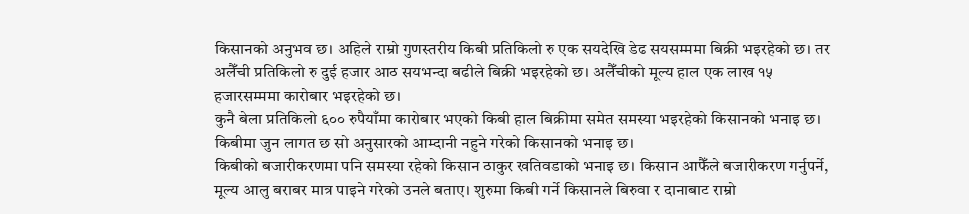किसानको अनुभव छ। अहिले राम्रो गुणस्तरीय किबी प्रतिकिलो रु एक सयदेखि डेढ सयसम्ममा बिक्री भइरहेको छ। तर अलैँची प्रतिकिलो रु दुई हजार आठ सयभन्दा बढीले बिक्री भइरहेको छ। अलैँचीको मूल्य हाल एक लाख १५ हजारसम्ममा कारोबार भइरहेको छ।
कुनै बेला प्रतिकिलो ६०० रुपैयाँमा कारोबार भएको किबी हाल बिक्रीमा समेत समस्या भइरहेको किसानको भनाइ छ। किबीमा जुन लागत छ सो अनुसारको आम्दानी नहुने गरेको किसानको भनाइ छ।
किबीको बजारीकरणमा पनि समस्या रहेको किसान ठाकुर खतिवडाको भनाइ छ। किसान आफैँले बजारीकरण गर्नुपर्ने, मूल्य आलु बराबर मात्र पाइने गरेको उनले बताए। शुरुमा किबी गर्ने किसानले बिरुवा र दानाबाट राम्रो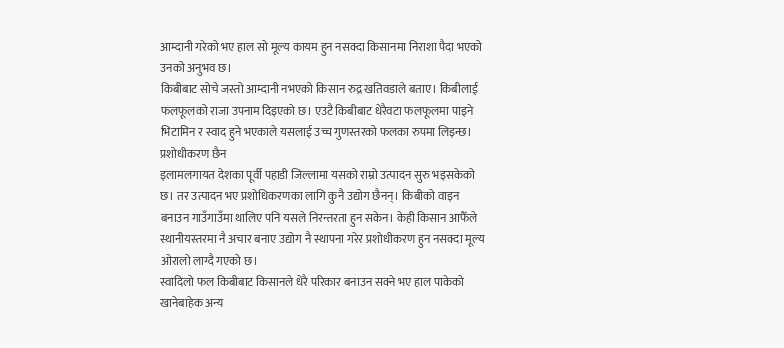आम्दानी गरेको भए हाल सो मूल्य कायम हुन नसक्दा किसानमा निराशा पैदा भएको उनको अनुभव छ।
किबीबाट सोचे जस्तो आम्दानी नभएको किसान रुद्र खतिवडाले बताए। किबीलाई फलफूलको राजा उपनाम दिइएको छ। एउटै किबीबाट धेरैवटा फलफूलमा पाइने भिटामिन र स्वाद हुने भएकाले यसलाई उच्च गुणस्तरको फलका रुपमा लिइन्छ।
प्रशोधीकरण छैन
इलामलगायत देशका पूर्वी पहाडी जिल्लामा यसको राम्रो उत्पादन सुरु भइसकेको छ। तर उत्पादन भए प्रशोधिकरणका लागि कुनै उद्योग छैनन्। किबीको वाइन बनाउन गाउँगाउँमा थालिए पनि यसले निरन्तरता हुन सकेन। केही किसान आफैँले स्थानीयस्तरमा नै अचार बनाए उद्योग नै स्थापना गरेर प्रशोधीकरण हुन नसक्दा मूल्य ओरालो लाग्दै गएको छ।
स्वादिलो फल किबीबाट किसानले धेरै परिकार बनाउन सक्ने भए हाल पाकेको खानेबाहेक अन्य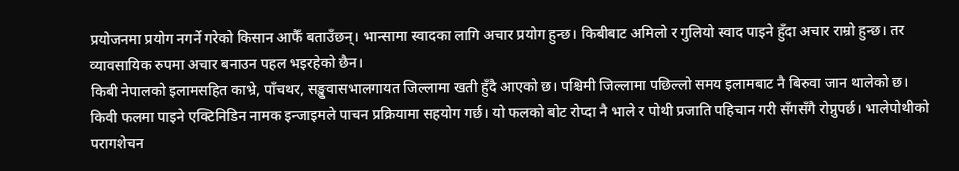प्रयोजनमा प्रयोग नगर्ने गरेको किसान आफैँ बताउँछन्। भान्सामा स्वादका लागि अचार प्रयोग हुन्छ। किबीबाट अमिलो र गुलियो स्वाद पाइने हुँदा अचार राम्रो हुन्छ। तर व्यावसायिक रुपमा अचार बनाउन पहल भइरहेको छैन।
किबी नेपालको इलामसहित काभ्रे, पाँचथर, सङ्खुवासभालगायत जिल्लामा खती हुँदै आएको छ। पश्चिमी जिल्लामा पछिल्लो समय इलामबाट नै बिरुवा जान थालेको छ।
किवी फलमा पाइने एक्टिनिडिन नामक इन्जाइमले पाचन प्रक्रियामा सहयोग गर्छ। यो फलको बोट रोप्दा नै भाले र पोथी प्रजाति पहिचान गरी सँगसँगै रोप्नुपर्छ। भालेपोथीको परागशेचन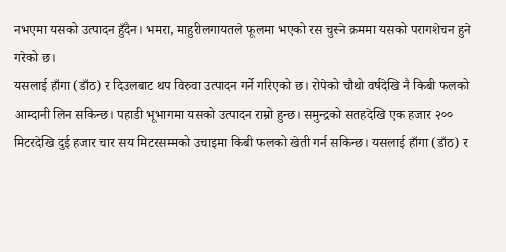नभएमा यसको उत्पादन हुँदैन। भमरा, माहुरीलगायतले फूलमा भएको रस चुस्ने क्रममा यसको परागशेचन हुने गरेको छ।
यसलाई हाँगा (डाँठ) र दिउलबाट थप विरुवा उत्पादन गर्ने गरिएको छ। रोपेको चौथो वर्षदेखि नै किबी फलको आम्दानी लिन सकिन्छ। पहाडी भूभागमा यसको उत्पादन राम्रो हुन्छ। समुन्द्रको सतहदेखि एक हजार २०० मिटरदेखि दुई हजार चार सय मिटरसम्मको उचाइमा किबी फलको खेती गर्न सकिन्छ। यसलाई हाँगा (डाँठ) र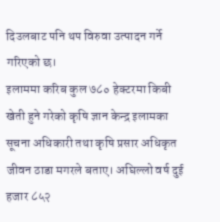दिउलबाट पनि थप विरुवा उत्पादन गर्ने गरिएको छ।
इलाममा करिब कुल ७८० हेक्टरमा किबी खेती हुने गरेको कृषि ज्ञान केन्द्र इलामका सूचना अधिकारी तथा कृषि प्रसार अधिकृत जीवन ठाडा मगरले बताए। अघिल्लो वर्ष दुई हजार ८५२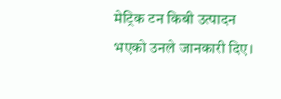मेट्रिक टन किबी उत्पादन भएको उनले जानकारी दिए।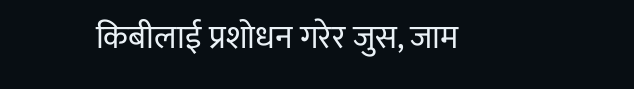किबीलाई प्रशोधन गरेर जुस, जाम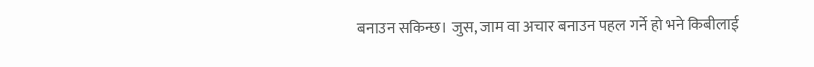बनाउन सकिन्छ। जुस, जाम वा अचार बनाउन पहल गर्ने हो भने किबीलाई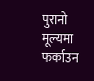पुरानो मूल्यमा फर्काउन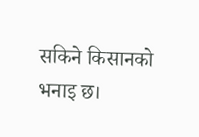सकिने किसानको भनाइ छ।